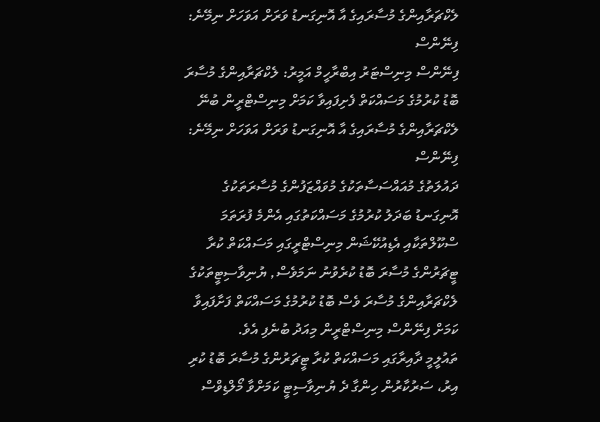ލެކްޗަރާއިންގެ މުސާރައިގެ އާ އޮނިގަނޑު ވަރަށް އަވަހަށް ނިމޭނެ: ފިނޭންސް
ފިނޭންސް މިނިސްޓަރު އިބްރާހީމް އަމީރު: ލެކްޗަރާއިންގެ މުސާރަ ބޮޑު ކުރުމުގެ މަސައްކަތް ފެށިފައިވާ ކަމަށް މިނިސްޓްރީން ބުނޭ
ލެކްޗަރާއިންގެ މުސާރައިގެ އާ އޮނިގަނޑު ވަރަށް އަވަހަށް ނިމޭނެ: ފިނޭންސް
ދައުލަތުގެ މުއައްސަސާތަކުގެ މުވައްޒަފުންގެ މުސާރަތަކުގެ އޮނިގަނޑު ބަދަލު ކުރުމުގެ މަސައްކަތުގައި އެންމެ ފުރަތަމަ ސްކޫލްތަކާއި އެޑިއުކޭޝަން މިނިސްޓްރީގައި މަސައްކަތް ކުރާ ޓީޗަރުންގެ މުސާރަ ބޮޑު ކުރެވުނު ނަމަވެސް, ޔުނިވާސިޓީތަކުގެ ލެކްޗަރާއިންގެ މުސާރަ ވެސް ބޮޑު ކުރުމުގެ މަސައްކަތް ފަށާފައިވާ ކަމަށް ފިނޭންސް މިނިސްޓްރީން މިއަދު ބުނެފި އެވެ.
ތައުލީމީ ދާއިރާގައި މަސައްކަތް ކުރާ ޓީޗަރުންގެ މުސާރަ ބޮޑު ކުރި އިރު، ސަރުކާރުން ހިންގާ ދެ ޔުނިވާސިޓީ ކަމަށްވާ މޯލްޑިވްސް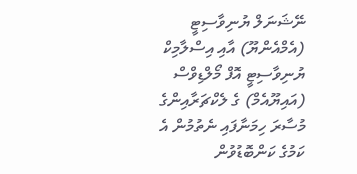ނޭޝަނަލް ޔުނިވާސިޓީ (އެމްއެންޔޫ) އާއި އިސްލާމިކް ޔުނިވާސިޓީ އޮފް މޯލްޑިވްސް (އައިޔޫއެމް) ގެ ލެކްޗަރާއިންގެ މުސާރަ ހިމަނާފައި ނެތުމުން އެ ކަމުގެ ކަންބޮޑުވުން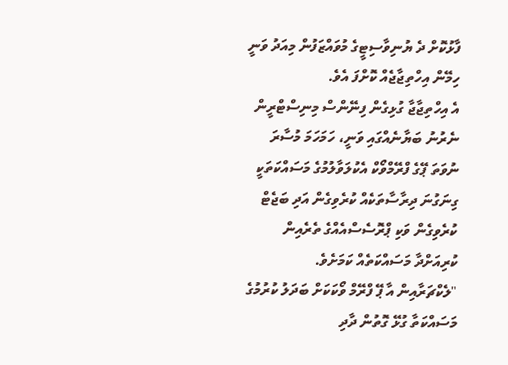ފާޅުކޮށް ދެ ޔުނިވާސިޓީގެ މުވައްޒަފުން މިއަދު ވަނީ ހިމޭން އިހްތިޖާޖެއް ކޮށްފަ އެވެ.
އެ އިހްތިޖާޖާ ގުޅިގެން ފިނޭންސް މިނިސްޓްރީން ނެރުނު ބަޔާނެއްގައި ވަނީ، ހަމަހަމަ މުސާރަ ނުވަތަ ޕޭގެ ފްރޭމްވޯކް އެކުލަވާލުމުގެ މަސައްކަތަކީ ގިނަގުނަ ދިރާސާތަކެއް ކުރެވިގެން އަދި ބަޖެޓް ކުރެވިގެން ވަކި ޕްރޮސެސްއެއްގެ ތެރެއިން ކުރިއަށްދާ މަސައްކަތެއް ކަމަށެވެ.
"ލެކްޗަރާއިން އާ ޕޭ ފްރޭމް ވޯކަކަށް ބަދަލު ކުރުމުގެ މަސައްކަތާ ގުޅޭ ގޮތުން ދާދި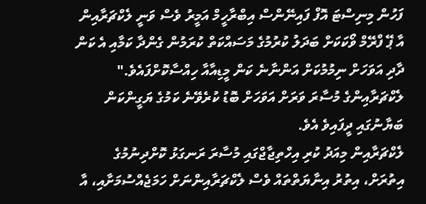ފަހުން މިނިސްޓަ އޮފް ފައިނޭންސް އިބްރާހީމް އަމީރު ވެސް ވަނީ ލެކްޗަރާއިން އާ ޕޭ ފްރޭމް ވޯކަކަށް ބަދަލު ކުރުމުގެ މަސައްކަތް ކުރަމުން ގެންދާ ކަމާއި އެ ކަން ދާދި އަވަހަށް ނިމުމުކަށް އަންނާނެ ކަން މީޑިއާއާ ހިއްސާކޮށްފައެވެ." ލެކްޗަރާއިންގެ މުސާރަ ވަރަށް އަވަހަށް ބޮޑު ކުރެވޭނެ ކަމުގެ ޔަގީންކަން ބަޔާނުގައި ދީފައިވެ އެވެ.
ލެކްޗަރާއިން މިއަދު ކުރި އިހްތިޖާޖްގައި މުސާރަ ރަނގަޅު ކޮށްދިނުމުގެ އިތުރަށް، އިތުރު އިނާޔަތްތައް ވެސް ލެކްޗަރާއިންނަށް ހަމަޖެއްސުމަށާއި، އާ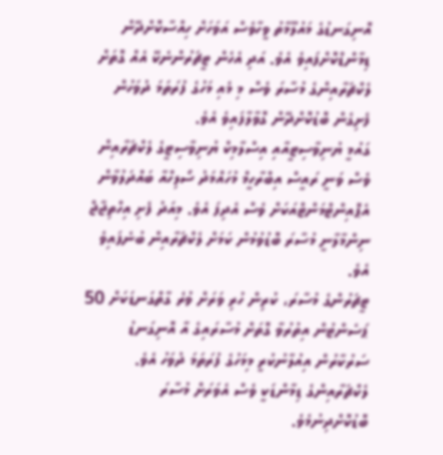އޮނިގަނޑުގެ މައުލޫމާތު ވީހާވެސް އަވަހަށް ހިއްސާކޮށްދޭން ޑިމާންޑްކޮށްފައިވެ އެވެ. އަދި އެހެން ޓީޗަރުންނެކޭ އެއް ގޮތަށް ލެކްޗަރާއިންގެ މުސާރަ ވެސް މި މެއި މަހުގެ ފުރަތަމަ ދުވަހުން ފެށިގެން ބޮޑުކޮށްދޭން ގޮވާލާފައިވެ އެވެ.
ގައުމީ ޔުނިވާސިޓީއާއި އިސްލާމިކް ޔުނިވާސިޓީގެ ލެކްޗަރާއިން ވެސް ވަނީ ރައީސް އިބްރާހީމް މުހައްމަދު ސޯލިހްއާ ބައްދަލުވާން އެޕޮއިންޓްމަންޓްއަކަށް ވެސް އެދިފަ އެވެ. މިއަދު ފެށި އިހްތިޖާޖް ނިންމާލާނީ މުސާރަ ބޮޑުވުމުން ކަމަށް ލެކްޗަރާއިން ބުނެފައިވެ އެވެ.
ޓީޗަރުންގެ މުސާރަ، ކުރިން ހުރި ވަރަށް ވުރެ ގާތްގަނޑަކަށް 50 ޕަސެންޓުން އިތުރުވާ ގޮތަށް މުސާރައިގެ އާ އޮނިގަނޑު ސަރުކާރުން އިއުލާނުކުރީ މިމަހުގެ ފުރަތަމަ ދުވަހު އެވެ. ލެކްޗަރާއިންގެ ޑިމާންޑަކީ ވެސް އެވަރަށް މުސާރަ ބޮޑުކޮށްދިނުމެވެ.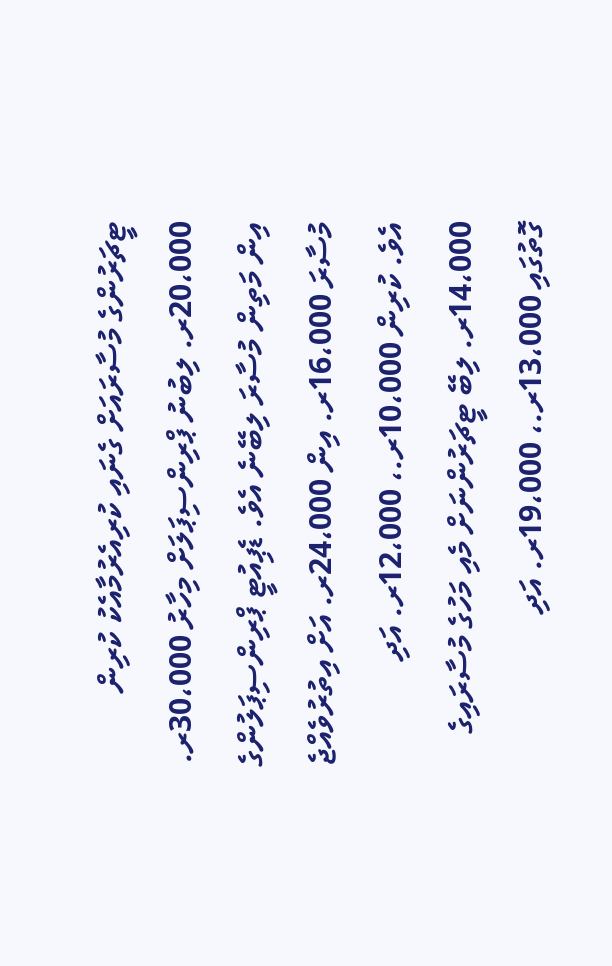ޓީޗަރުންގެ މުސާރައަށް ގެނައި ކުރިއެރުމާއެކު ކުރިން 20،000ރ. ލިބުނު ޕްރިންސިޕަލަށް މިހާރު 30،000ރ. އިން މަތިން މުސާރަ ލިބޭނެ އެވެ. ޑެޕިއުޓީ ޕްރިންސިޕަލުންގެ މުސާރަ 16،000ރ. އިން 24،000ރ. އަށް އިތުރުވެއްޖެ އެވެ. ކުރިން 10،000ރ.، 12،000ރ. އަދި 14،000ރ. ލިބޭ ޓީޗަރުންނަށް މެއި މަހުގެ މުސާރައިގެ ގޮތުގައި 13،000ރ.، 19،000ރ. އަދި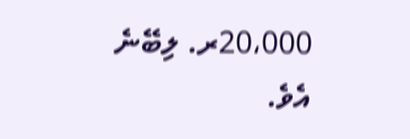20،000ރ. ލިބޭނެ އެވެ.